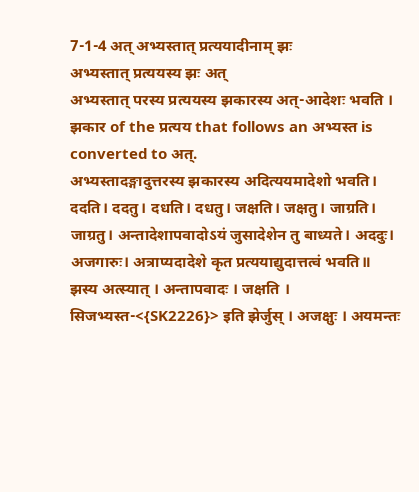7-1-4 अत् अभ्यस्तात् प्रत्ययादीनाम् झः
अभ्यस्तात् प्रत्ययस्य झः अत्
अभ्यस्तात् परस्य प्रत्ययस्य झकारस्य अत्-आदेशः भवति ।
झकार of the प्रत्यय that follows an अभ्यस्त is converted to अत्.
अभ्यस्तादङ्गादुत्तरस्य झकारस्य अदित्ययमादेशो भवति। ददति। ददतु। दधति। दधतु। जक्षति। जक्षतु। जाग्रति। जाग्रतु। अन्तादेशापवादोऽयं जुसादेशेन तु बाध्यते। अददुः। अजगारुः। अत्राप्यदादेशे कृत प्रत्ययाद्युदात्तत्वं भवति॥
झस्य अत्स्यात् । अन्तापवादः । जक्षति । सिजभ्यस्त-<{SK2226}> इति झेर्जुस् । अजक्षुः । अयमन्तः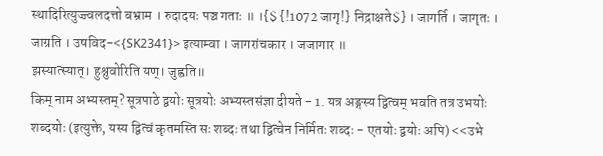स्थादिरित्युज्ज्वलदत्तो बभ्राम । रुदादयः पञ्च गताः ॥ ।{$ {!1072 जागृ!} निद्राक्षते$} । जागर्ति । जागृतः । जाग्रति । उषविद-<{SK2341}> इत्याम्वा । जागरांचकार । जजागार ॥
झस्यात्स्यात्। हुश्नुवोरिति यण्। जुह्वति॥
किम् नाम अभ्यस्तम्? सूत्रपाठे द्वयोः सूत्रयोः अभ्यस्तसंज्ञा दीयते - 1. यत्र अङ्गस्य द्वित्वम् भवति तत्र उभयोः शब्दयोः (इत्युक्ते, यस्य द्वित्वं कृतमस्ति सः शब्दः तथा द्वित्वेन निर्मितः शब्दः - एतयोः द्वयोः अपि) <<उभे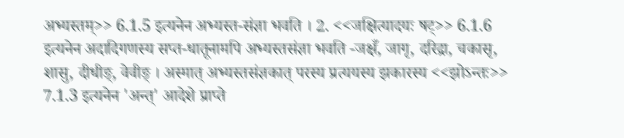अभ्यस्तम्>> 6.1.5 इत्यनेन अभ्यस्त-संज्ञा भवति । 2. <<जक्षित्यादयः षट्>> 6.1.6 इत्यनेन अदादिगणस्य सप्त-धातूनामपि अभ्यस्तसंज्ञा भवति -जक्षँ, जागृ, दरिद्रा, चकासृ, शासु, दीधीङ्, वेवीङ् । अस्मात् अभ्यस्तसंज्ञकात् परस्य प्रत्ययस्य झकारस्य <<झोऽन्तः>> 7.1.3 इत्यनेन 'अन्त्' आदेशे प्राप्ते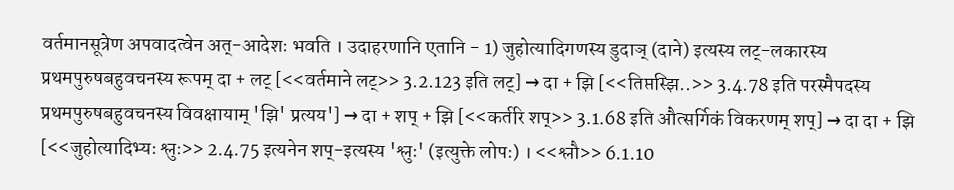वर्तमानसूत्रेण अपवादत्वेन अत्-आदेशः भवति । उदाहरणानि एतानि - 1) जुहोत्यादिगणस्य डुदाञ् (दाने) इत्यस्य लट्-लकारस्य प्रथमपुरुषबहुवचनस्य रूपम् दा + लट् [<<वर्तमाने लट्>> 3.2.123 इति लट्] → दा + झि [<<तिप्तस्झि..>> 3.4.78 इति परस्मैपदस्य प्रथमपुरुषबहुवचनस्य विवक्षायाम् 'झि' प्रत्यय'] → दा + शप् + झि [<<कर्तरि शप्>> 3.1.68 इति औत्सर्गिकं विकरणम् शप्] → दा दा + झि [<<जुहोत्यादिभ्यः श्लुः>> 2.4.75 इत्यनेन शप्-इत्यस्य 'श्लुः' (इत्युक्ते लोपः) । <<श्लौ>> 6.1.10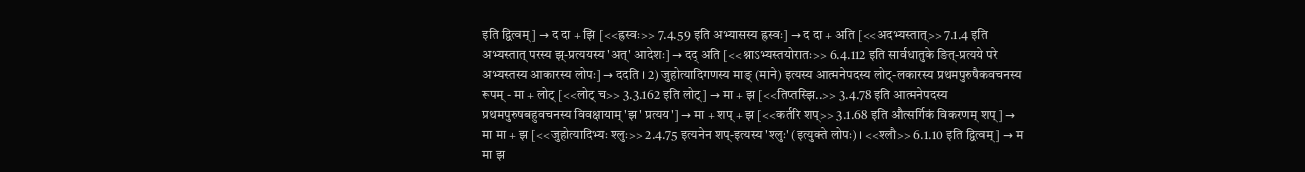इति द्वित्वम्] → द दा + झि [<<ह्रस्वः>> 7.4.59 इति अभ्यासस्य ह्रस्वः] → द दा + अति [<<अदभ्यस्तात्>> 7.1.4 इति अभ्यस्तात् परस्य झ्-प्रत्ययस्य 'अत्' आदेशः] → दद् अति [<<श्नाऽभ्यस्तयोरातः>> 6.4.112 इति सार्वधातुके ङित्-प्रत्यये परे अभ्यस्तस्य आकारस्य लोपः] → ददति । 2) जुहोत्यादिगणस्य माङ् (माने) इत्यस्य आत्मनेपदस्य लोट्-लकारस्य प्रथमपुरुषैकवचनस्य रूपम् - मा + लोट् [<<लोट् च>> 3.3.162 इति लोट्] → मा + झ [<<तिप्तस्झि..>> 3.4.78 इति आत्मनेपदस्य प्रथमपुरुषबहुवचनस्य विवक्षायाम् 'झ' प्रत्यय'] → मा + शप् + झ [<<कर्तरि शप्>> 3.1.68 इति औत्सर्गिकं विकरणम् शप्] → मा मा + झ [<<जुहोत्यादिभ्यः श्लुः>> 2.4.75 इत्यनेन शप्-इत्यस्य 'श्लुः' (इत्युक्ते लोपः) । <<श्लौ>> 6.1.10 इति द्वित्वम्] → म मा झ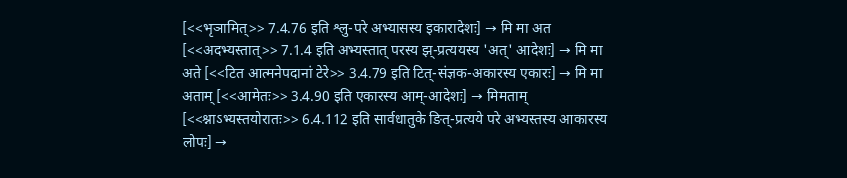[<<भृञामित्>> 7.4.76 इति श्लु-परे अभ्यासस्य इकारादेशः] → मि मा अत [<<अदभ्यस्तात्>> 7.1.4 इति अभ्यस्तात् परस्य झ्-प्रत्ययस्य 'अत्' आदेशः] → मि मा अते [<<टित आत्मनेपदानां टेरे>> 3.4.79 इति टित्-संज्ञक-अकारस्य एकारः] → मि मा अताम् [<<आमेतः>> 3.4.90 इति एकारस्य आम्-आदेशः] → मिमताम् [<<श्नाऽभ्यस्तयोरातः>> 6.4.112 इति सार्वधातुके ङित्-प्रत्यये परे अभ्यस्तस्य आकारस्य लोपः] →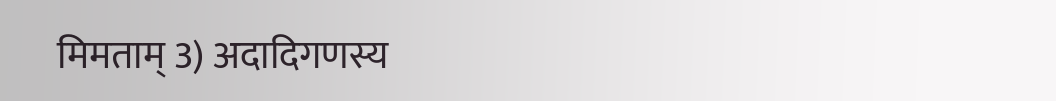मिमताम् 3) अदादिगणस्य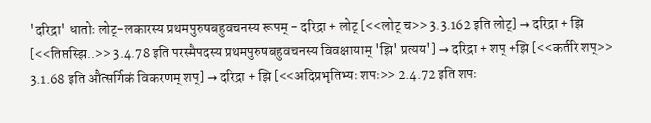'दरिद्रा' धातोः लोट्-लकारस्य प्रथमपुरुषबहुवचनस्य रूपम् - दरिद्रा + लोट् [<<लोट् च>> 3.3.162 इति लोट्] → दरिद्रा + झि [<<तिप्तस्झि..>> 3.4.78 इति परस्मैपदस्य प्रथमपुरुषबहुवचनस्य विवक्षायाम् 'झि' प्रत्यय'] → दरिद्रा + शप् +झि [<<कर्तरि शप्>> 3.1.68 इति औत्सर्गिकं विकरणम् शप्] → दरिद्रा + झि [<<अदिप्रभृतिभ्यः शपः>> 2.4.72 इति शपः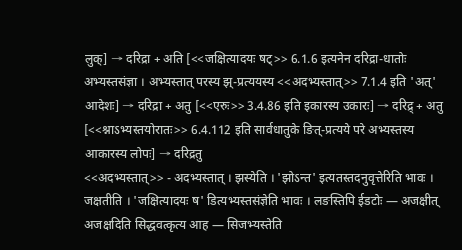लुक्] → दरिद्रा + अति [<<जक्षित्यादयः षट्>> 6.1.6 इत्यनेन दरिद्रा-धातोः अभ्यस्तसंज्ञा । अभ्यस्तात् परस्य झ्-प्रत्ययस्य <<अदभ्यस्तात्>> 7.1.4 इति 'अत्' आदेशः] → दरिद्रा + अतु [<<एरुः>> 3.4.86 इति इकारस्य उकारः] → दरिद्र् + अतु [<<श्नाऽभ्यस्तयोरातः>> 6.4.112 इति सार्वधातुके ङित्-प्रत्यये परे अभ्यस्तस्य आकारस्य लोपः] → दरिद्रतु
<<अदभ्यस्तात्>> - अदभ्यस्तात् । झस्येति । 'झोऽन्त' इत्यतस्तदनुवृत्तेरिति भावः । जक्षतीति । 'जक्षित्यादयः ष' डित्यभ्यस्तसंज्ञेति भावः । लङस्तिपि ईडटोः — अजक्षीत् अजक्षदिति सिद्धवत्कृत्य आह — सिजभ्यस्तेति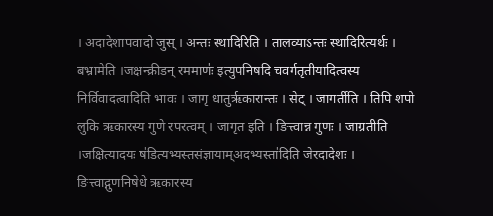। अदादेशापवादो जुस् । अन्तः स्थादिरिति । तालव्याऽन्तः स्थादिरित्यर्थः । बभ्रामेति ।जक्षन्क्रीडन् रममाणः॑ इत्युपनिषदि चवर्गतृतीयादित्वस्य निर्विवादत्वादिति भावः । जागृ धातुरृकारान्तः । सेट् । जागर्तीति । तिपि शपो लुकि ऋकारस्य गुणे रपरत्वम् । जागृत इति । ङित्त्वान्न गुणः । जाग्रतीति ।जक्षित्यादयः ष॑डित्यभ्यस्तसंज्ञायाम्अदभ्यस्ता॑दिति जेरदादेशः । ङित्त्वाद्गुणनिषेधे ऋकारस्य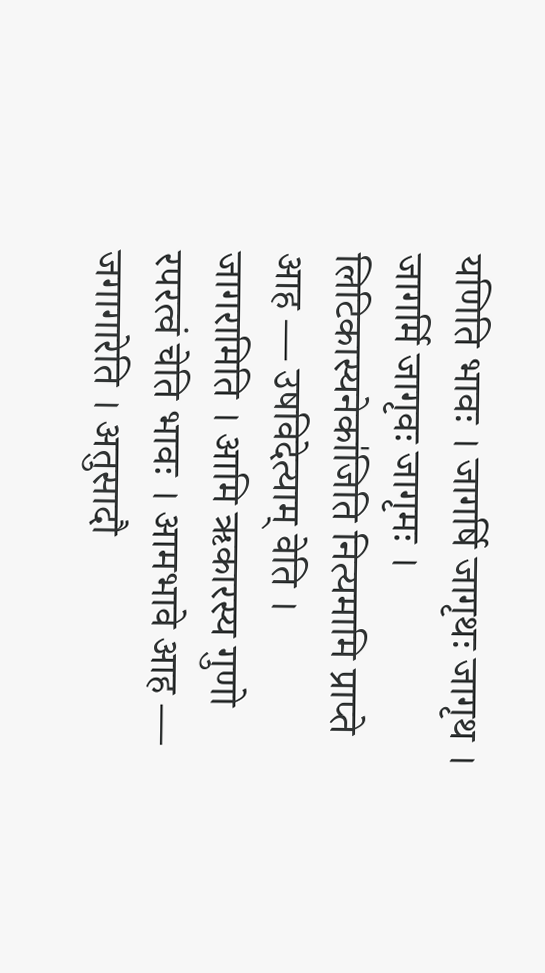यणिति भावः । जागर्षि जागृथः जागृथ । जागर्मि जागृवः जागृमः । लिटिकास्यनेका॑जिति नित्यमामि प्राप्ते आह — उषविदेत्याम् वेति । जागरामिति । आमि ऋकारस्य गुणो रपरत्वं चेति भावः । आमभावे आह — जगागारेति । अतुसादौ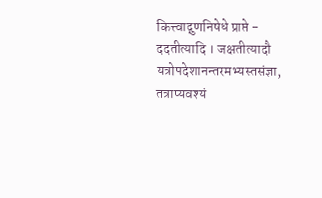कित्त्वाद्गुणनिषेधे प्राप्ते -
ददतीत्यादि । जक्षतीत्यादौ यत्रोपदेशानन्तरमभ्यस्तसंज्ञा, तत्राप्यवश्यं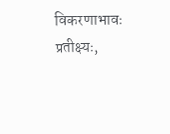विकरणाभावः प्रतीक्ष्यः,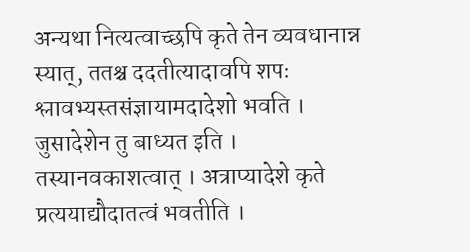अन्यथा नित्यत्वाच्छपि कृते तेन व्यवधानान्न स्यात्, ततश्च ददतीत्यादावपि शपः श्लावभ्यस्तसंज्ञायामदादेशो भवति । जुसादेशेन तु बाध्यत इति । तस्यानवकाशत्वात् । अत्राप्यादेशे कृते प्रत्ययाद्यौदातत्वं भवतीति ।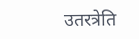उतरत्रेति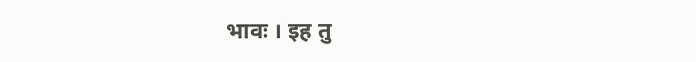भावः । इह तु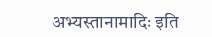अभ्यस्तानामादिः इति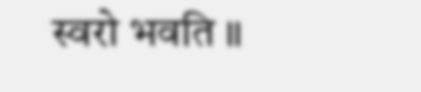स्वरो भवति ॥